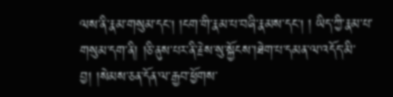ལས་ནི་རྣམ་གསུམ་དང། །ངག་གི་རྣམ་པ་བཞི་རྣམས་དང། ། ཡིད་ཀྱི་རྣམ་པ་གསུམ་དག་ནི། །ཅི་ནུས་པར་ནི་རྗེས་སུ་སྐྱོངས་།ཐེག་པ་དམན་ལ་འདོད་མི་བྱ། །སེམས་ཅན་དོན་ལ་རྒྱབ་ཕྱོགས་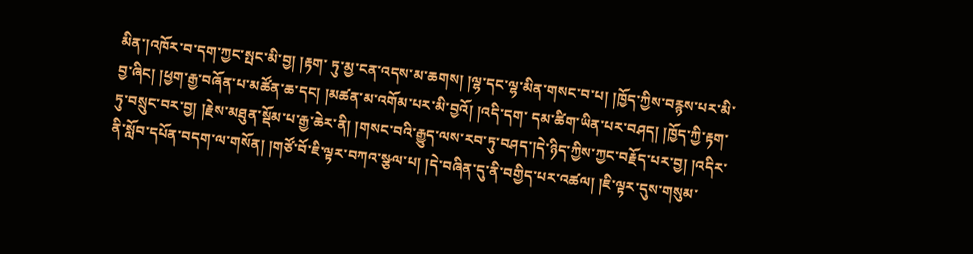མིན་།འཁོར་བ་དག་ཀྱང་སྤང་མི་བྱ། །རྟག་ ཏུ་མྱ་ངན་འདས་མ་ཆགས། །ལྷ་དང་ལྷ་མིན་གསང་བ་པ། །ཁྱོད་ཀྱིས་བརྙས་པར་མི་བྱ་ཞིང། །ཕྱག་རྒྱ་བཞོན་པ་མཚོན་ཆ་དང། །མཚན་མ་འགོམ་པར་མི་བྱའོ། །འདི་དག་ དམ་ཚིག་ཡིན་པར་བཤད། །ཁྱོད་ཀྱི་རྟག་ཏུ་བསྲུང་བར་བྱ། །རྗེས་མཐུན་སྡོམ་པ་རྒྱ་ཆེར་ནི། །གསང་བའི་རྒྱུད་ལས་རབ་ཏུ་བཤད་།དེ་ཉིད་ཀྱིས་ཀྱང་བརྗོད་པར་བྱ། །འདིར་ ནི་སློབ་དཔོན་བདག་ལ་གསོན། །གཙོ་བོ་ཇི་ལྟར་བཀའ་སྩལ་པ། །དེ་བཞིན་དུ་ནི་བགྱིད་པར་འཚལ། །ཇི་ལྟར་དུས་གསུམ་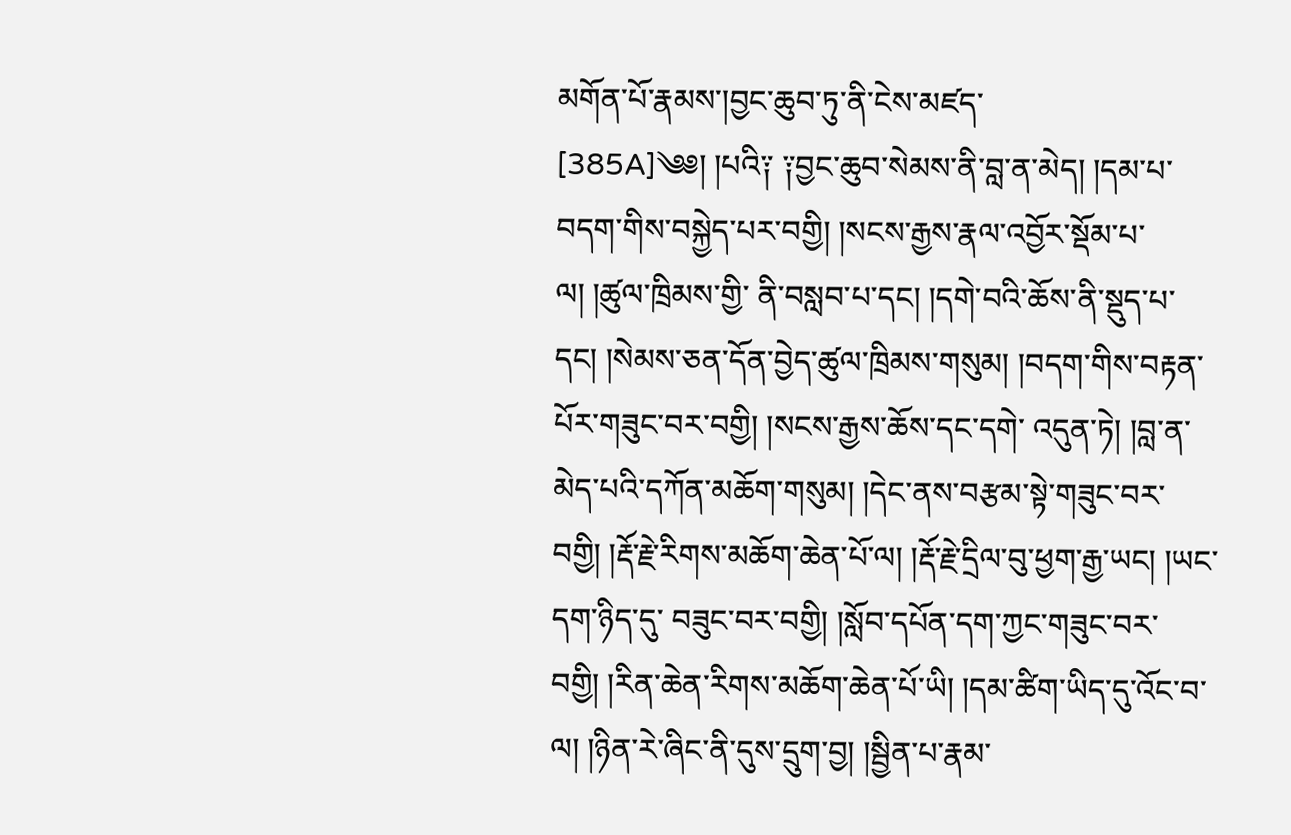མགོན་པོ་རྣམས་།བྱང་ཆུབ་ཏུ་ནི་ངེས་མཛད་ [385A]༄༅། །པའི༑ ༑བྱང་ཆུབ་སེམས་ནི་བླ་ན་མེད། །དམ་པ་བདག་གིས་བསྐྱེད་པར་བགྱི། །སངས་རྒྱས་རྣལ་འབྱོར་སྡོམ་པ་ལ། །ཚུལ་ཁྲིམས་གྱི་ ནི་བསླབ་པ་དང། །དགེ་བའི་ཆོས་ནི་སྡུད་པ་དང། །སེམས་ཅན་དོན་བྱེད་ཚུལ་ཁྲིམས་གསུམ། །བདག་གིས་བརྟན་པོར་གཟུང་བར་བགྱི། །སངས་རྒྱས་ཆོས་དང་དགེ་ འདུན་ཏེ། །བླ་ན་མེད་པའི་དཀོན་མཆོག་གསུམ། །དེང་ནས་བརྩམ་སྟེ་གཟུང་བར་བགྱི། །རྡོ་རྗེ་རིགས་མཆོག་ཆེན་པོ་ལ། །རྡོ་རྗེ་དྲིལ་བུ་ཕྱག་རྒྱ་ཡང། །ཡང་དག་ཉིད་དུ་ བཟུང་བར་བགྱི། །སློབ་དཔོན་དག་ཀྱང་གཟུང་བར་བགྱི། །རིན་ཆེན་རིགས་མཆོག་ཆེན་པོ་ཡི། །དམ་ཚིག་ཡིད་དུ་འོང་བ་ལ། །ཉིན་རེ་ཞིང་ནི་དུས་དྲུག་བྱ། །སྦྱིན་པ་རྣམ་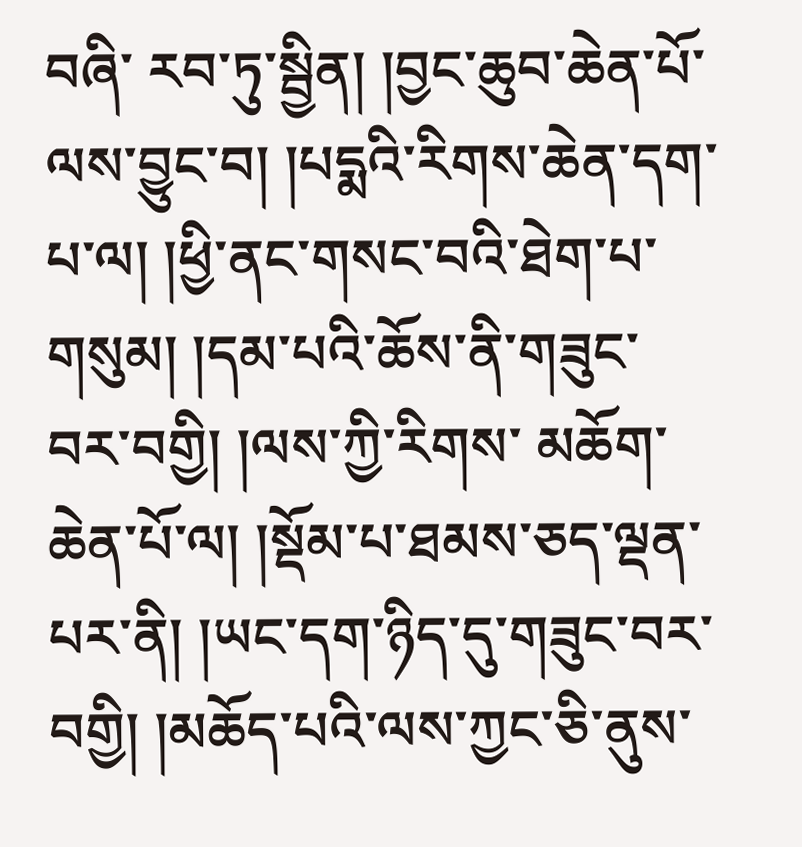བཞི་ རབ་ཏུ་སྦྱིན། །བྱང་ཆུབ་ཆེན་པོ་ལས་བྱུང་བ། །པདྨའི་རིགས་ཆེན་དག་པ་ལ། །ཕྱི་ནང་གསང་བའི་ཐེག་པ་གསུམ། །དམ་པའི་ཆོས་ནི་གཟུང་བར་བགྱི། །ལས་ཀྱི་རིགས་ མཆོག་ཆེན་པོ་ལ། །སྡོམ་པ་ཐམས་ཅད་ལྡན་པར་ནི། །ཡང་དག་ཉིད་དུ་གཟུང་བར་བགྱི། །མཆོད་པའི་ལས་ཀྱང་ཅི་ནུས་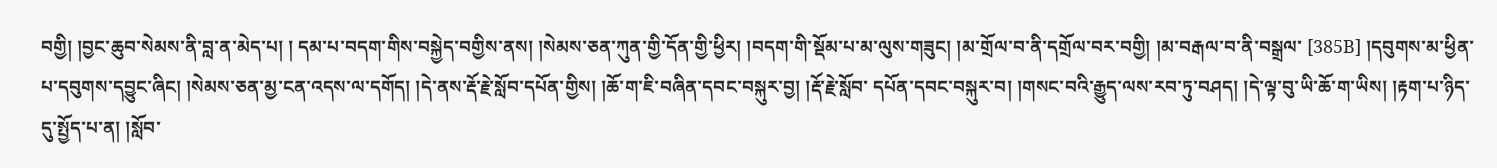བགྱི། །བྱང་ཆུབ་སེམས་ནི་བླ་ན་མེད་པ། ། དམ་པ་བདག་གིས་བསྐྱེད་བགྱིས་ནས། །སེམས་ཅན་ཀུན་གྱི་དོན་གྱི་ཕྱིར། །བདག་གི་སྡོམ་པ་མ་ལུས་གཟུང། །མ་གྲོལ་བ་ནི་དགྲོལ་བར་བགྱི། །མ་བརྒལ་བ་ནི་བསྒྲལ་ [385B] །དབུགས་མ་ཕྱིན་པ་དབུགས་དབྱུང་ཞིང། །སེམས་ཅན་མྱ་ངན་འདས་ལ་དགོད། །དེ་ནས་རྡོ་རྗེ་སློབ་དཔོན་གྱིས། །ཆོ་ག་ཇི་བཞིན་དབང་བསྐུར་བྱ། །རྡོ་རྗེ་སློབ་ དཔོན་དབང་བསྐུར་བ། །གསང་བའི་རྒྱུད་ལས་རབ་ཏུ་བཤད། །དེ་ལྟ་བུ་ཡི་ཆོ་ག་ཡིས། །རྟག་པ་ཉིད་དུ་སྤྱོད་པ་ན། །སློབ་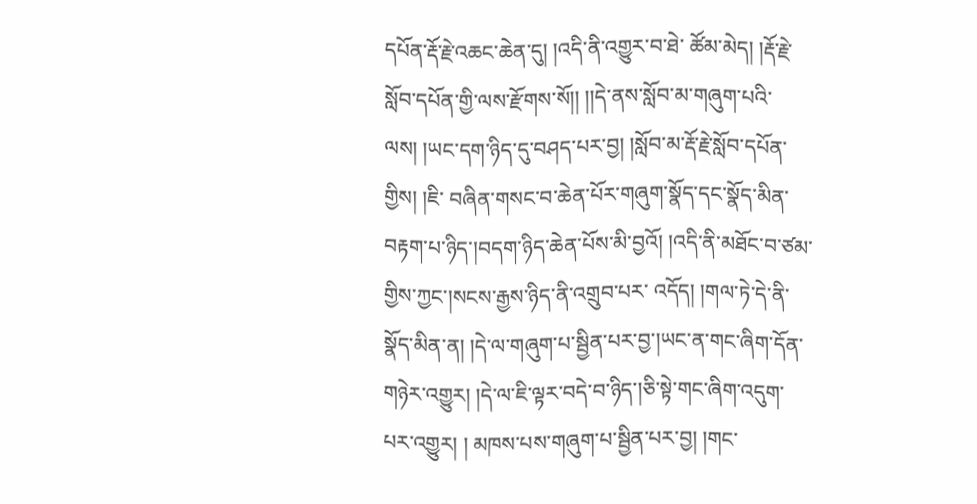དཔོན་རྡོ་རྗེ་འཆང་ཆེན་དུ། །འདི་ནི་འགྱུར་བ་ཐེ་ ཚོམ་མེད། །རྡོ་རྗེ་སློབ་དཔོན་གྱི་ལས་རྫོགས་སོ།། །།དེ་ནས་སློབ་མ་གཞུག་པའི་ལས། །ཡང་དག་ཉིད་དུ་བཤད་པར་བྱ། །སློབ་མ་རྡོ་རྗེ་སློབ་དཔོན་གྱིས། །ཇི་ བཞིན་གསང་བ་ཆེན་པོར་གཞུག་སྣོད་དང་སྣོད་མིན་བརྟག་པ་ཉིད་།བདག་ཉིད་ཆེན་པོས་མི་བྱའོ། །འདི་ནི་མཐོང་བ་ཙམ་གྱིས་ཀྱང་།སངས་རྒྱས་ཉིད་ནི་འགྲུབ་པར་ འདོད། །གལ་ཏེ་དེ་ནི་སྣོད་མིན་ན། །དེ་ལ་གཞུག་པ་སྦྱིན་པར་བྱ་།ཡང་ན་གང་ཞིག་དོན་གཉེར་འགྱུར། །དེ་ལ་ཇི་ལྟར་བདེ་བ་ཉིད་།ཅི་སྟེ་གང་ཞིག་འདུག་པར་འགྱུར། ། མཁས་པས་གཞུག་པ་སྦྱིན་པར་བྱ། །གང་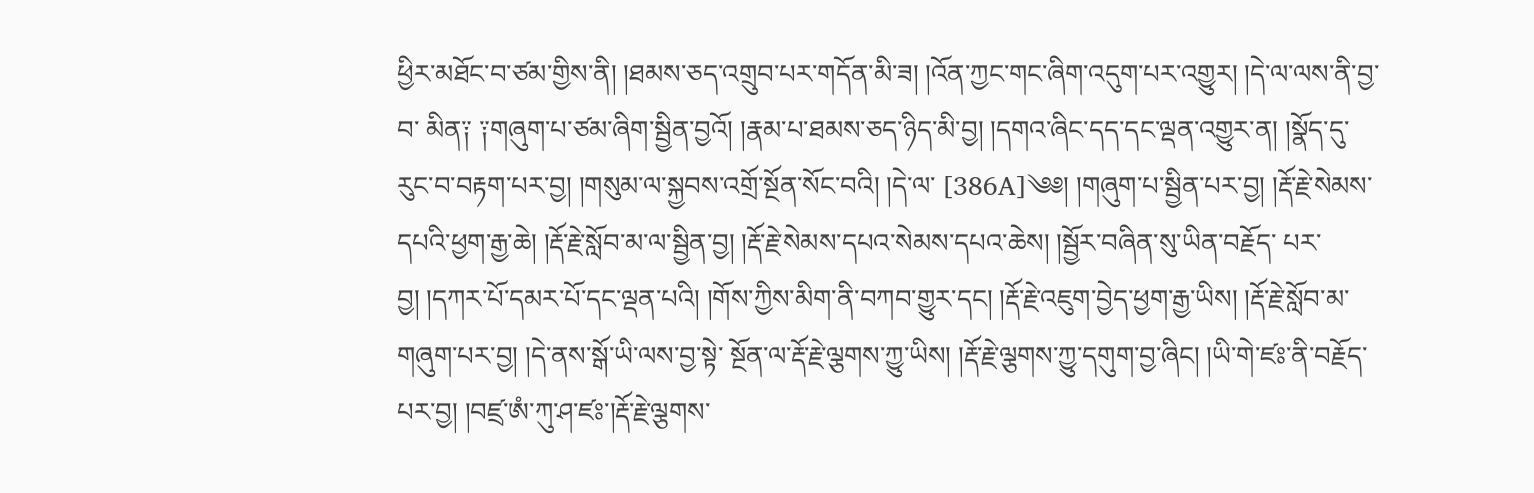ཕྱིར་མཐོང་བ་ཙམ་གྱིས་ནི། །ཐམས་ཅད་འགྲུབ་པར་གདོན་མི་ཟ། །འོན་ཀྱང་གང་ཞིག་འདུག་པར་འགྱུར། །དེ་ལ་ལས་ནི་བྱ་བ་ མིན༑ ༑གཞུག་པ་ཙམ་ཞིག་སྦྱིན་བྱའོ། །རྣམ་པ་ཐམས་ཅད་ཉིད་མི་བྱ། །དགའ་ཞིང་དད་དང་ལྡན་འགྱུར་ན། །སྣོད་དུ་རུང་བ་བརྟག་པར་བྱ། །གསུམ་ལ་སྐྱབས་འགྲོ་སྔོན་སོང་བའི། །དེ་ལ་ [386A]༄༅། །གཞུག་པ་སྦྱིན་པར་བྱ། །རྡོ་རྗེ་སེམས་དཔའི་ཕྱག་རྒྱ་ཆེ། །རྡོ་རྗེ་སློབ་མ་ལ་སྦྱིན་བྱ། །རྡོ་རྗེ་སེམས་དཔའ་སེམས་དཔའ་ཆེས། །སྦྱོར་བཞིན་སུ་ཡིན་བརྗོད་ པར་བྱ། །དཀར་པོ་དམར་པོ་དང་ལྡན་པའི། །གོས་ཀྱིས་མིག་ནི་བཀབ་གྱུར་དང། །རྡོ་རྗེ་འཇུག་བྱེད་ཕྱག་རྒྱ་ཡིས། །རྡོ་རྗེ་སློབ་མ་གཞུག་པར་བྱ། །དེ་ནས་སྒོ་ཡི་ལས་བྱ་སྟེ་ སྔོན་ལ་རྡོ་རྗེ་ལྕགས་ཀྱུ་ཡིས། །རྡོ་རྗེ་ལྕགས་ཀྱུ་དགུག་བྱ་ཞིང། །ཡི་གེ་ཛཿ་ནི་བརྗོད་པར་བྱ། །བཛྲ་ཨཾ་ཀུ་ཤ་ཛཿ་།རྡོ་རྗེ་ལྕགས་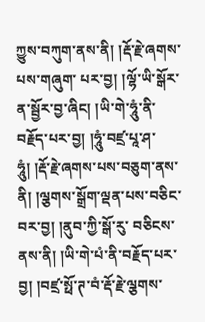ཀྱུས་བཀུག་ནས་ནི། །རྡོ་རྗེ་ཞགས་པས་གཞུག་ པར་བྱ། །ལྷོ་ཡི་སྒོར་ན་སྦྱོར་བྱ་ཞིང། །ཡི་གེ་ཧཱུཾ་ནི་བརྗོད་པར་བྱ། །ཧཱུཾ་བཛྲ་པཱ་ཤ་ཧཱུཾ། །རྡོ་རྗེ་ཞགས་པས་བཅུག་ནས་ནི། །ལྕགས་སྒྲོག་ལྡན་པས་བཅིང་བར་བྱ། །ནུབ་ཀྱི་སྒོ་རུ་ བཅིངས་ནས་ནི། །ཡི་གེ་པཾ་ནི་བརྗོད་པར་བྱ། །བཛྲ་སྥོ་ཊ་བཾ་རྡོ་རྗེ་ལྕགས་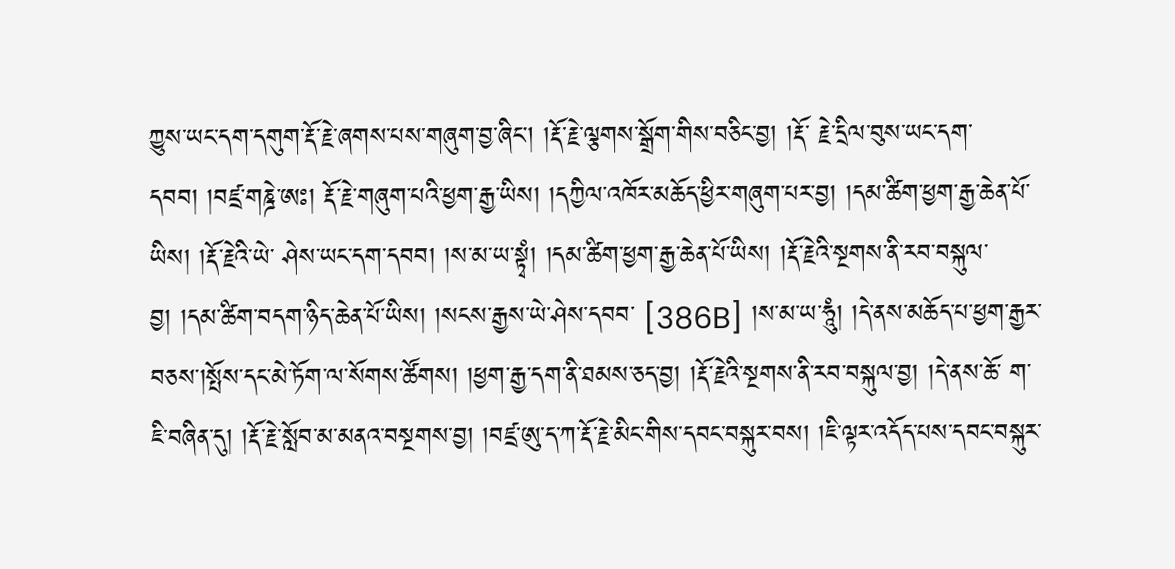ཀྱུས་ཡང་དག་དགུག་རྡོ་རྗེ་ཞགས་པས་གཞུག་བྱ་ཞིང། །རྡོ་རྗེ་ལྕགས་སྒྲོག་གིས་བཅིང་བྱ། །རྡོ་ རྗེ་དྲིལ་བུས་ཡང་དག་དབབ། །བཛྲ་གཎྜེ་ཨཿ། རྡོ་རྗེ་གཞུག་པའི་ཕྱག་རྒྱ་ཡིས། །དཀྱིལ་འཁོར་མཆོད་ཕྱིར་གཞུག་པར་བྱ། །དམ་ཚིག་ཕྱག་རྒྱ་ཆེན་པོ་ཡིས། །རྡོ་རྗེའི་ཡེ་ ཤེས་ཡང་དག་དབབ། །ས་མ་ཡ་སྟྭཾ། །དམ་ཚིག་ཕྱག་རྒྱ་ཆེན་པོ་ཡིས། །རྡོ་རྗེའི་སྔགས་ནི་རབ་བསྐུལ་བྱ། །དམ་ཚིག་བདག་ཉིད་ཆེན་པོ་ཡིས། །སངས་རྒྱས་ཡེ་ཤེས་དབབ་ [386B] །ས་མ་ཡ་ཧཱུཾ། །དེ་ནས་མཆོད་པ་ཕྱག་རྒྱར་བཅས་།སྤོས་དང་མེ་ཏོག་ལ་སོགས་ཚོགས། །ཕྱག་རྒྱ་དག་ནི་ཐམས་ཅད་བྱ། །རྡོ་རྗེའི་སྔགས་ནི་རབ་བསྐུལ་བྱ། །དེ་ནས་ཆོ་ ག་ཇི་བཞིན་དུ། །རྡོ་རྗེ་སློབ་མ་མནའ་བསྔགས་བྱ། །བཛྲ་ཨུ་ད་ཀ་རྡོ་རྗེ་མིང་གིས་དབང་བསྐུར་བས། །ཇི་ལྟར་འདོད་པས་དབང་བསྐུར་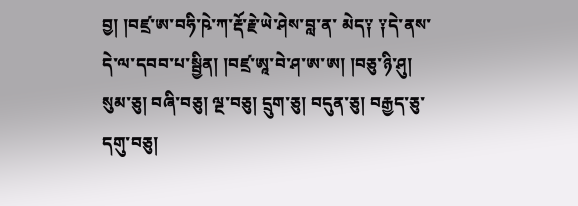བྱ། །བཛྲ་ཨ་བཧི་ཥེ་ཀ་རྡོ་རྗེ་ཡེ་ཤེས་བླ་ན་ མེད༑ ༑དེ་ནས་དེ་ལ་དབབ་པ་སྦྱིན། །བཛྲ་ཨཱ་བེ་ཤ་ཨ་ཨ། །བཅུ་ཉི་ཤུ། སུམ་ཅུ། བཞི་བཅུ། ལྔ་བཅུ། དྲུག་ཅུ། བདུན་ཅུ། བརྒྱད་ཅུ་དགུ་བཅུ།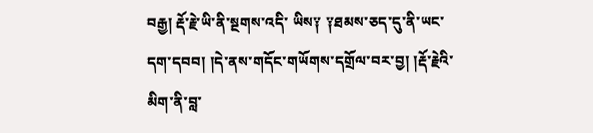བརྒྱ། རྡོ་རྗེ་ཡི་ནི་སྔགས་འདི་ ཡིས༑ ༑ཐམས་ཅད་དུ་ནི་ཡང་དག་དབབ། །དེ་ནས་གདོང་གཡོགས་དགྲོལ་བར་བྱ། །རྡོ་རྗེའི་མིག་ནི་བླ་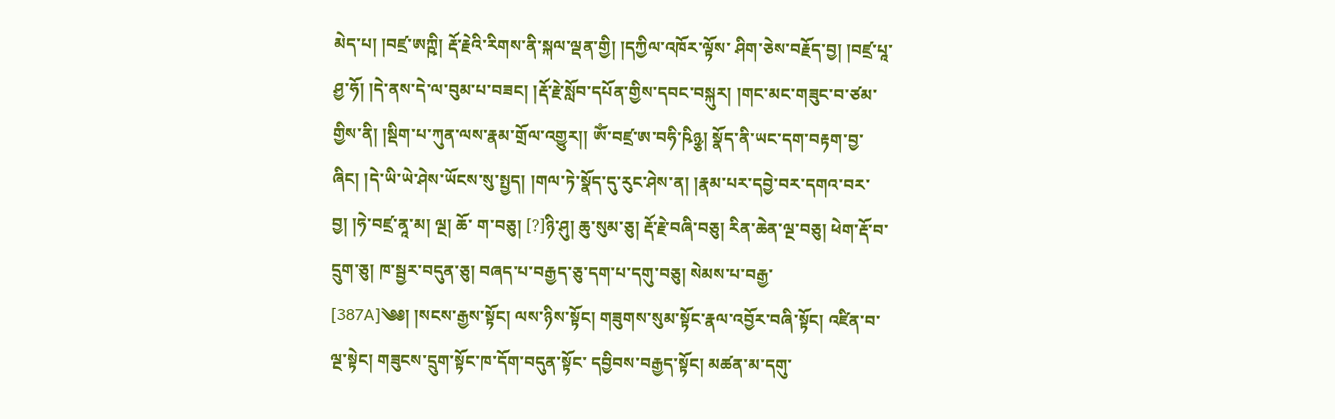མེད་པ། །བཛྲ་ཨཀྵི། རྡོ་རྗེའི་རིགས་ནི་སྐལ་ལྡན་གྱི། །དཀྱིལ་འཁོར་ལྟོས་ ཤིག་ཅེས་བརྗོད་བྱ། །བཛྲ་པཱ་ཤྱ་ཧོ། །དེ་ནས་དེ་ལ་བུམ་པ་བཟང། །རྡོ་རྗེ་སློབ་དཔོན་གྱིས་དབང་བསྐུར། །གང་མང་གཟུང་བ་ཙམ་གྱིས་ནི། །སྡིག་པ་ཀུན་ལས་རྣམ་གྲོལ་འགྱུར།། ཨོཾ་བཛྲ་ཨ་བཧི་ཥིཉྩ། སྣོད་ནི་ཡང་དག་བརྟག་བྱ་ཞིང། །དེ་ཡི་ཡེ་ཤེས་ཡོངས་སུ་སྤྱད། །གལ་ཏེ་སྣོད་དུ་རུང་ཤེས་ན། །རྣམ་པར་དབྱེ་བར་དགའ་བར་བྱ། །ཧེ་བཛྲ་ནཱ་མ། ལྔ། ཆོ་ ག་བཅུ། [?]ཉི་ཤུ། ཆུ་སུམ་ཅུ། རྡོ་རྗེ་བཞི་བཅུ། རིན་ཆེན་ལྔ་བཅུ། ཕེག་རྡོ་བ་དྲུག་ཅུ། ཁ་སྦྱར་བདུན་ཅུ། བཞད་པ་བརྒྱད་ཅུ་དག་པ་དགུ་བཅུ། སེམས་པ་བརྒྱ་ [387A]༄༅། །སངས་རྒྱས་སྟོང། ལས་ཉིས་སྟོང། གཟུགས་སུམ་སྟོང་རྣལ་འབྱོར་བཞི་སྟོང། འཛིན་བ་ལྔ་སྟེང། གཟུངས་དྲུག་སྟོང་ཁ་དོག་བདུན་སྟོང་ དབྱིབས་བརྒྱད་སྟོང། མཚན་མ་དགུ་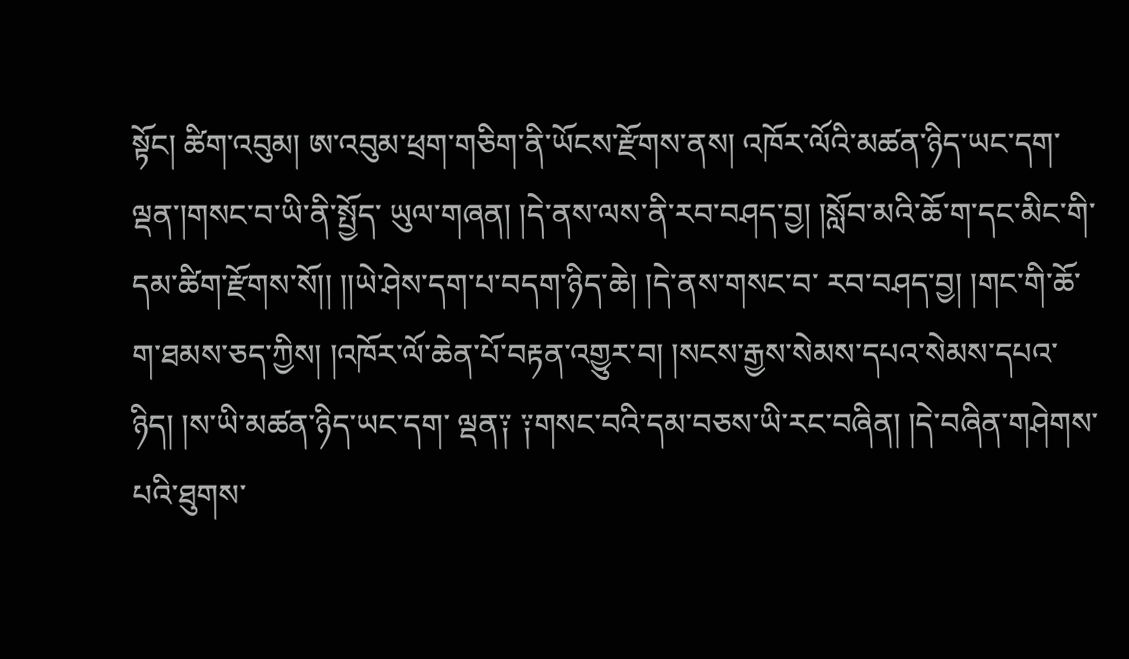སྟོང། ཚིག་འབུམ། ཨ་འབུམ་ཕྲག་གཅིག་ནི་ཡོངས་རྫོགས་ནས། འཁོར་ལོའི་མཚན་ཉིད་ཡང་དག་ལྡན་།གསང་བ་ཡི་ནི་སྤྱོད་ ཡུལ་གཞན། །དེ་ནས་ལས་ནི་རབ་བཤད་བྱ། །སློབ་མའི་ཆོ་ག་དང་མིང་གི་དམ་ཚིག་རྫོགས་སོ།། །།ཡེ་ཤེས་དག་པ་བདག་ཉིད་ཆེ། །དེ་ནས་གསང་བ་ རབ་བཤད་བྱ། །གང་གི་ཆོ་ག་ཐམས་ཅད་ཀྱིས། །འཁོར་ལོ་ཆེན་པོ་བརྟན་འགྱུར་བ། །སངས་རྒྱས་སེམས་དཔའ་སེམས་དཔའ་ཉིད། །ས་ཡི་མཚན་ཉིད་ཡང་དག་ ལྡན༑ ༑གསང་བའི་དམ་བཅས་ཡི་རང་བཞིན། །དེ་བཞིན་གཤེགས་པའི་ཐུགས་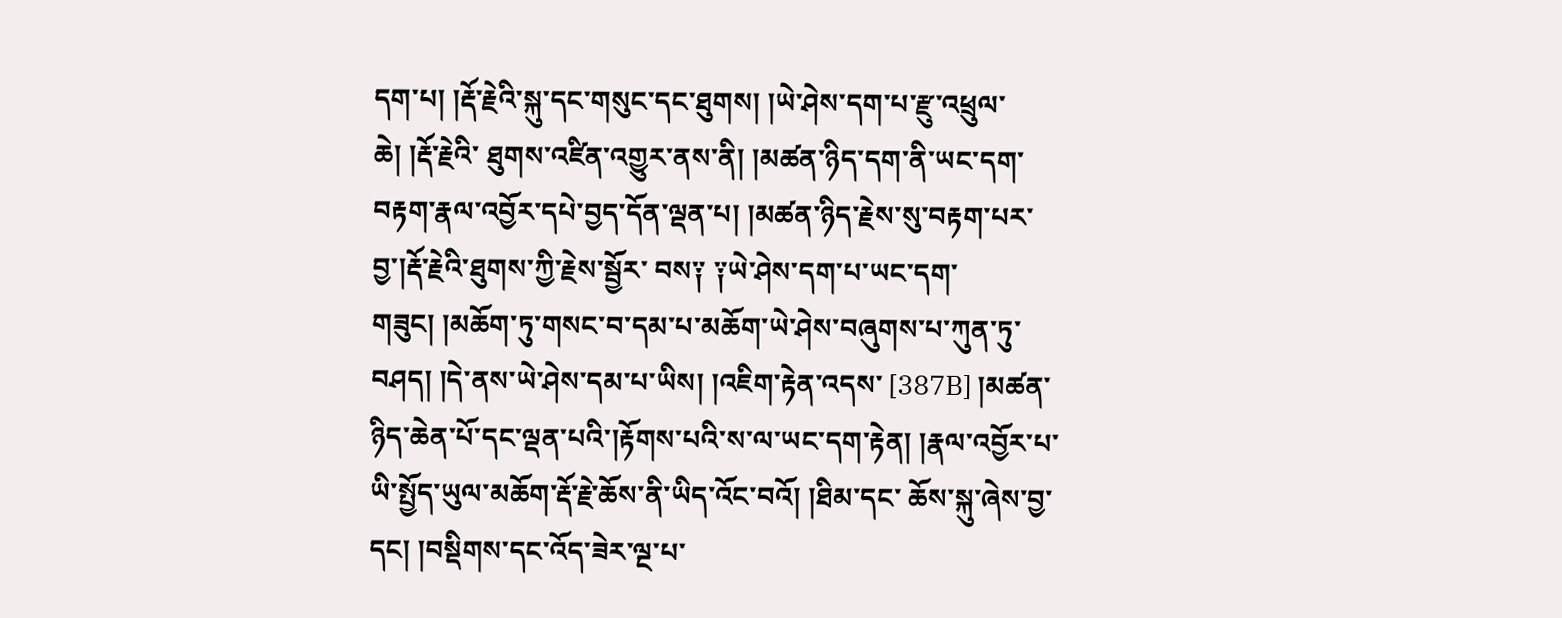དག་པ། །རྡོ་རྗེའི་སྐུ་དང་གསུང་དང་ཐུགས། །ཡེ་ཤེས་དག་པ་རྫུ་འཕྲུལ་ཆེ། །རྡོ་རྗེའི་ ཐུགས་འཛིན་འགྱུར་ནས་ནི། །མཚན་ཉིད་དག་ནི་ཡང་དག་བརྟག་རྣལ་འབྱོར་དཔེ་བྱད་དོན་ལྡན་པ། །མཚན་ཉིད་རྗེས་སུ་བརྟག་པར་བྱ་།རྡོ་རྗེའི་ཐུགས་ཀྱི་རྗེས་སྦྱོར་ བས༑ ༑ཡེ་ཤེས་དག་པ་ཡང་དག་གཟུང། །མཆོག་ཏུ་གསང་བ་དམ་པ་མཆོག་ཡེ་ཤེས་བཞུགས་པ་ཀུན་ཏུ་བཤད། །དེ་ནས་ཡེ་ཤེས་དམ་པ་ཡིས། །འཇིག་རྟེན་འདས་ [387B] །མཚན་ཉིད་ཆེན་པོ་དང་ལྡན་པའི་།རྟོགས་པའི་ས་ལ་ཡང་དག་རྟེན། །རྣལ་འབྱོར་པ་ཡི་སྤྱོད་ཡུལ་མཆོག་རྡོ་རྗེ་ཆོས་ནི་ཡིད་འོང་བའོ། །ཐིམ་དང་ ཆོས་སྐུ་ཞེས་བྱ་དང། །བསྡིགས་དང་འོད་ཟེར་ལྔ་པ་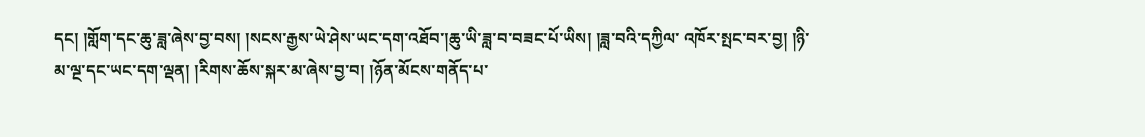དང། །གློག་དང་ཆུ་ཟླ་ཞེས་བྱ་བས། །སངས་རྒྱས་ཡེ་ཤེས་ཡང་དག་འཐོབ་།ཆུ་ཡི་ཟླ་བ་བཟང་པོ་ཡིས། །ཟླ་བའི་དཀྱིལ་ འཁོར་སྤང་བར་བྱ། །ཉི་མ་ལྔ་དང་ཡང་དག་ལྡན། །རིགས་ཆོས་སྐར་མ་ཞེས་བྱ་བ། །ཉོན་མོངས་གནོད་པ་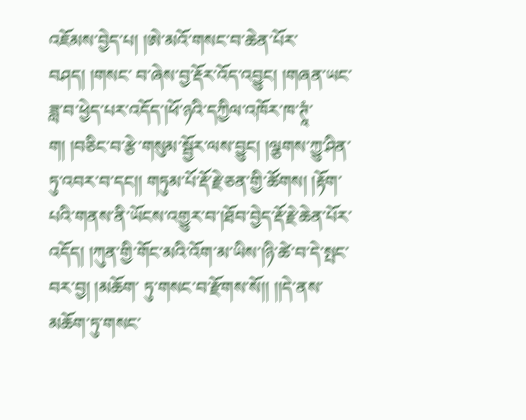འཇོམས་བྱེད་པ། །ཨེ་མའོ་གསང་བ་ཆེན་པོར་བཤད། །གསང་ བ་ཞེས་བྱ་རྡོར་འོད་འབྱུང། །གཞན་ཡང་ཟླ་བ་ཕྱེད་པར་འདོད་།ཕོ་ཉའི་དཀྱིལ་འཁོར་ཁ་ཊཱཾ་ག། །བཅིང་བ་རྩེ་གསུམ་སྦྱོར་ལས་བྱུང། །ལྕགས་ཀྱུ་ཤིན་ཏུ་འབར་བ་དང།། གཏུམ་པོ་རྡོ་རྗེ་ཅན་གྱི་ཚོགས། །རྟོག་པའི་གནས་ནི་ཡོངས་འགྱུར་བ་།ཐོབ་བྱེད་རྡོ་རྗེ་ཆེན་པོར་འདོད། །ཀུན་གྱི་གོང་མའི་འོག་མ་ཡིས་།ཉི་ཚེ་བ་དེ་སྤང་བར་བྱ། །མཆོག་ ཏུ་གསང་བ་རྫོགས་སོ།། །།དེ་ནས་མཆོག་ཏུ་གསང་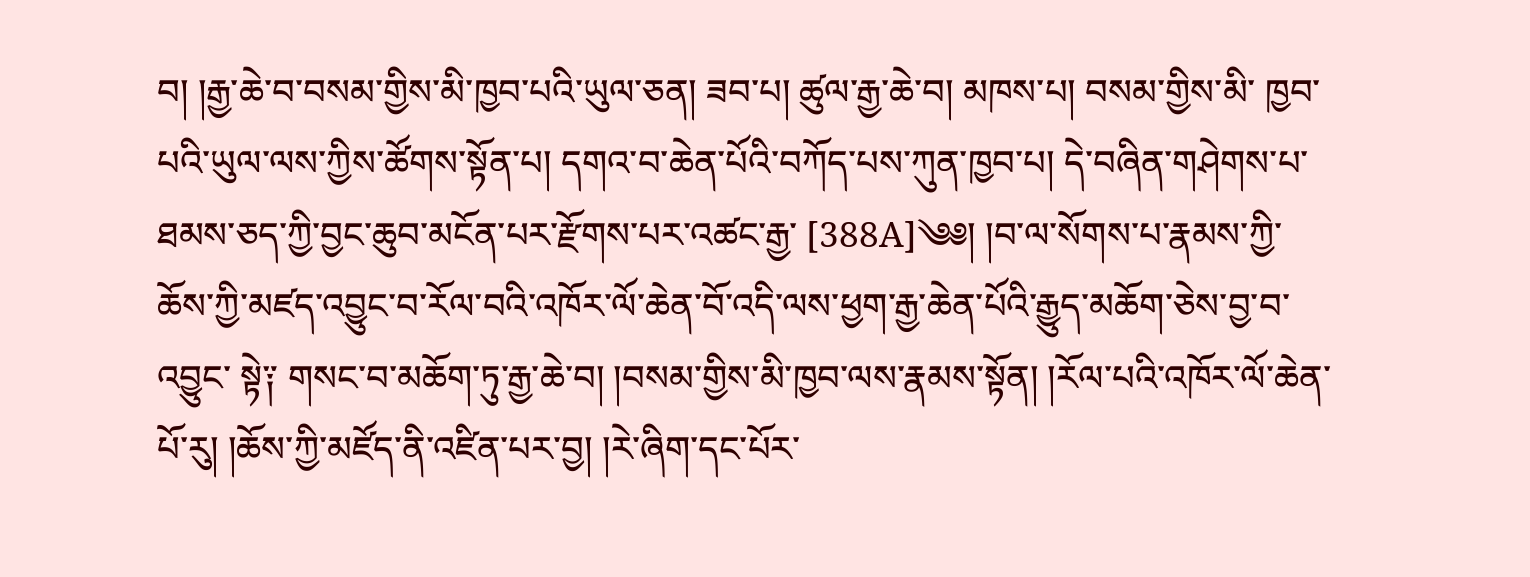བ། །རྒྱ་ཆེ་བ་བསམ་གྱིས་མི་ཁྱབ་པའི་ཡུལ་ཅན། ཟབ་པ། ཚུལ་རྒྱ་ཆེ་བ། མཁས་པ། བསམ་གྱིས་མི་ ཁྱབ་པའི་ཡུལ་ལས་ཀྱིས་ཚོགས་སྟོན་པ། དགའ་བ་ཆེན་པོའི་བཀོད་པས་ཀུན་ཁྱབ་པ། དེ་བཞིན་གཤེགས་པ་ཐམས་ཅད་ཀྱི་བྱང་ཆུབ་མངོན་པར་རྫོགས་པར་འཚང་རྒྱ་ [388A]༄༅། །བ་ལ་སོགས་པ་རྣམས་ཀྱི་ཆོས་ཀྱི་མཛད་འབྱུང་བ་རོལ་བའི་འཁོར་ལོ་ཆེན་བོ་འདི་ལས་ཕྱག་རྒྱ་ཆེན་པོའི་རྒྱུད་མཆོག་ཅེས་བྱ་བ་འབྱུང་ སྟེ༑ གསང་བ་མཆོག་ཏུ་རྒྱ་ཆེ་བ། །བསམ་གྱིས་མི་ཁྱབ་ལས་རྣམས་སྟོན། །རོལ་པའི་འཁོར་ལོ་ཆེན་པོ་རུ། །ཆོས་ཀྱི་མཛོད་ནི་འཛིན་པར་བྱ། །རེ་ཞིག་དང་པོར་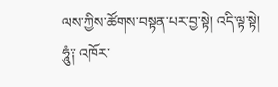ལས་ཀྱིས་ཚོགས་བསྟན་པར་བྱ་སྟེ། འདི་ལྟ་སྟེ། ཧཱུཾ༑ འཁོར་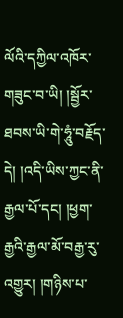ལོའི་དཀྱིལ་འཁོར་གཟུང་བ་ཡི། །སྦྱོར་ཐབས་ཡི་གེ་ཧཱུཾ་བརྗོད་དེ། །འདི་ཡིས་ཀྱང་ནི་རྒྱལ་པོ་དང། །ཕྱག་ རྒྱའི་རྒྱལ་མོ་བརྒྱ་རུ་འགྱུར། །གཉིས་པ་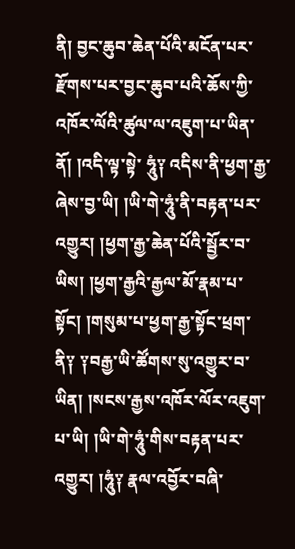ནི། བྱང་ཆུབ་ཆེན་པོའི་མངོན་པར་རྫོགས་པར་བྱང་ཆུབ་པའི་ཆོས་ཀྱི་འཁོར་ལོའི་ཚུལ་ལ་འཇུག་པ་ཡིན་ནོ། །འདི་ལྟ་སྟེ་ ཧཱུཾ༑ འདིས་ནི་ཕྱག་རྒྱ་ཞེས་བྱ་ཡི། །ཡི་གེ་ཧཱུཾ་ནི་བརྟན་པར་འགྱུར། །ཕྱག་རྒྱ་ཆེན་པོའི་སྦྱོར་བ་ཡིས། །ཕྱག་རྒྱའི་རྒྱལ་མོ་རྣམ་པ་སྟོང། །གསུམ་པ་ཕྱག་རྒྱ་སྟོང་ཕྲག་ ནི༑ ༑བརྒྱ་ཡི་ཚོགས་སུ་འགྱུར་བ་ཡིན། །སངས་རྒྱས་འཁོར་ལོར་འཇུག་པ་ཡི། །ཡི་གེ་ཧཱུཾ་གིས་བརྟན་པར་འགྱུར། །ཧཱུཾ༑ རྣལ་འབྱོར་བཞི་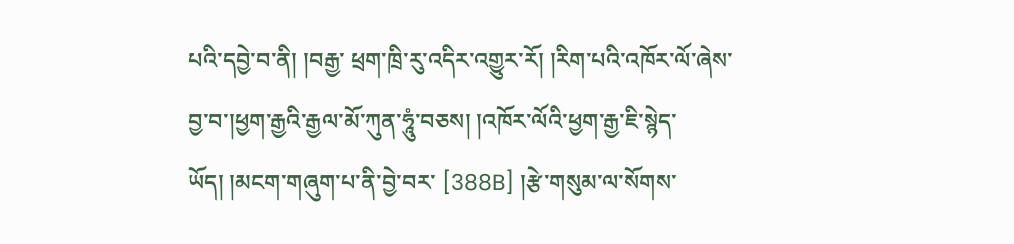པའི་དབྱེ་བ་ནི། །བརྒྱ་ ཕྲག་ཁྲི་རུ་འདིར་འགྱུར་རོ། །རིག་པའི་འཁོར་ལོ་ཞེས་བྱ་བ་།ཕྱག་རྒྱའི་རྒྱལ་མོ་ཀུན་ཧཱུཾ་བཅས། །འཁོར་ལོའི་ཕྱག་རྒྱ་ཇི་སྙེད་ཡོད། །མངག་གཞུག་པ་ནི་བྱེ་བར་ [388B] །རྩེ་གསུམ་ལ་སོགས་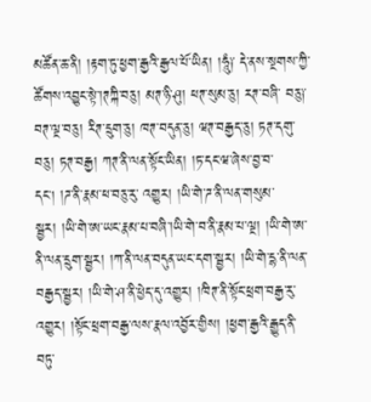མཚོན་ཆ་ནི། །རྟག་ཏུ་ཕྱག་རྒྱའི་རྒྱལ་པོ་ཡིན། །ཧཱུཾ༑ དེ་ནས་སྔགས་ཀྱི་ཚོགས་འབྱུང་སྟེ་།ཊཀྐི་བཅུ། མཊ་ཉི་ཤུ། ཕཊ་སུམ་ཅུ། རཊ་བཞི་ བཅུ༑ བཊ་ལྔ་བཅུ། རིཊ་དྲུག་ཅུ། ཁཊ་བདུན་ཅུ། ཝཊ་བརྒྱད་ཅུ། ཏཊ་དགུ་བཅུ། ཏཊ་བརྒྱ། ཀཊ་ནི་ལན་སྟོང་ཡིན། །ཏ་དང་ཝ་ཞེས་བྱ་བ་དང། །ཌ་ནི་རྣམ་ཕ་བཅུ་རུ་ འགྱུར། །ཡི་གེ་ཌ་ནི་ལན་གསུམ་སྦྱར། །ཡི་གེ་ཨ་ཡང་རྣམ་པ་བཞི་།ཡི་གེ་བ་ནི་རྣམ་པ་ལྔ། །ཡི་གེ་ཨ་ནི་ལན་དྲུག་སྦྱར། །ཀ་ནི་ལན་བདུན་ཡང་དག་སྦྱར། །ཡི་གེ་དྷ་ནི་ལན་ བརྒྱད་སྦྱར། །ཡི་གེ་ཤ་ནི་ཕྱེད་དུ་འགྱུར། །ཁིཊ་ནི་སྟོང་ཕྲག་བརྒྱ་རུ་འགྱུར། །སྟོང་ཕྲག་བརྒྱ་ལས་རྣལ་འབྱོར་གྱིས། །ཕྱག་རྒྱའི་རྒྱུད་ནི་བཏུ་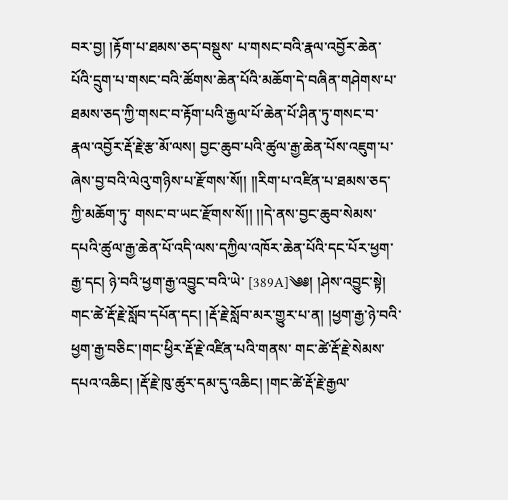བར་བྱ། །རྟོག་པ་ཐམས་ཅད་བསྡུས་ པ་གསང་བའི་རྣལ་འབྱོར་ཆེན་པོའི་དྲུག་པ་གསང་བའི་ཚོགས་ཆེན་པོའི་མཆོག་དེ་བཞིན་གཤེགས་པ་ཐམས་ཅད་ཀྱི་གསང་བ་རྟོག་པའི་རྒྱལ་པོ་ཆེན་པོ་ཤིན་ཏུ་གསང་བ་ རྣལ་འབྱོར་རྡོ་རྗེ་རྩ་མོ་ལས། བྱང་ཆུབ་པའི་ཚུལ་རྒྱ་ཆེན་པོས་འཇུག་པ་ཞེས་བྱ་བའི་ལེའུ་གཉིས་པ་རྫོགས་སོ།། །།རིག་པ་འཛིན་པ་ཐམས་ཅད་ཀྱི་མཆོག་ཏུ་ གསང་བ་ཡང་རྫོགས་སོ།། །།དེ་ནས་བྱང་ཆུབ་སེམས་དཔའི་ཚུལ་རྒྱ་ཆེན་པོ་འདི་ལས་དཀྱིལ་འཁོར་ཆེན་པོའི་དང་པོར་ཕྱག་རྒྱ་དང། ཉེ་བའི་ཕྱག་རྒྱ་འབྱུང་བའི་ཡེ་ [389A]༄༅། །ཤེས་འབྱུང་སྟེ། གང་ཚེ་རྡོ་རྗེ་སློབ་དཔོན་དང། །རྡོ་རྗེ་སློབ་མར་གྱུར་པ་ན། །ཕྱག་རྒྱ་ཉེ་བའི་ཕྱག་རྒྱ་བཅིང་།གང་ཕྱིར་རྡོ་རྗེ་འཛིན་པའི་གནས་ གང་ཚེ་རྡོ་རྗེ་སེམས་དཔའ་འཆིང། །རྡོ་རྗེ་ཁུ་ཚུར་དམ་དུ་འཆིང། །གང་ཚེ་རྡོ་རྗེ་རྒྱལ་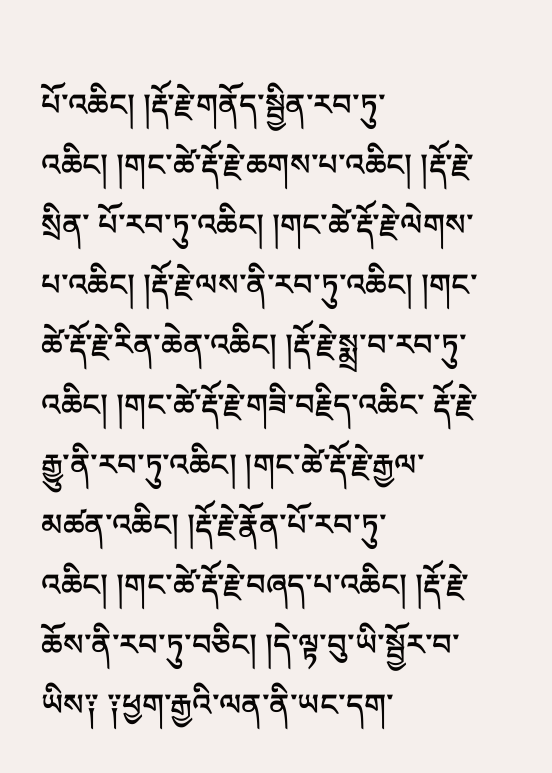པོ་འཆིང། །རྡོ་རྗེ་གནོད་སྦྱིན་རབ་ཏུ་འཆིང། །གང་ཚེ་རྡོ་རྗེ་ཆགས་པ་འཆིང། །རྡོ་རྗེ་སྲིན་ པོ་རབ་ཏུ་འཆིང། །གང་ཚེ་རྡོ་རྗེ་ལེགས་པ་འཆིང། །རྡོ་རྗེ་ལས་ནི་རབ་ཏུ་འཆིང། །གང་ཚེ་རྡོ་རྗེ་རིན་ཆེན་འཆིང། །རྡོ་རྗེ་སྨྲ་བ་རབ་ཏུ་འཆིང། །གང་ཚེ་རྡོ་རྗེ་གཟི་བརྗིད་འཆིང་ རྡོ་རྗེ་རྒྱུ་ནི་རབ་ཏུ་འཆིང། །གང་ཚེ་རྡོ་རྗེ་རྒྱལ་མཚན་འཆིང། །རྡོ་རྗེ་རྣོན་པོ་རབ་ཏུ་འཆིང། །གང་ཚེ་རྡོ་རྗེ་བཞད་པ་འཆིང། །རྡོ་རྗེ་ཆོས་ནི་རབ་ཏུ་བཅིང། །དེ་ལྟ་བུ་ཡི་སྦྱོར་བ་ ཡིས༑ ༑ཕྱག་རྒྱའི་ལན་ནི་ཡང་དག་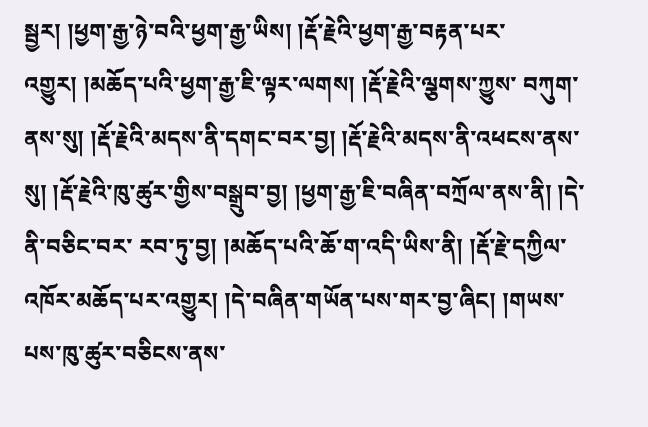སྦྱར། །ཕྱག་རྒྱ་ཉེ་བའི་ཕྱག་རྒྱ་ཡིས། །རྡོ་རྗེའི་ཕྱག་རྒྱ་བརྟན་པར་འགྱུར། །མཆོད་པའི་ཕྱག་རྒྱ་ཇི་ལྟར་ལགས། །རྡོ་རྗེའི་ལྕགས་ཀྱུས་ བཀུག་ནས་སུ། །རྡོ་རྗེའི་མདས་ནི་དགང་བར་བྱ། །རྡོ་རྗེའི་མདས་ནི་འཕངས་ནས་སུ། །རྡོ་རྗེའི་ཁུ་ཚུར་གྱིས་བསྒྲུབ་བྱ། །ཕྱག་རྒྱ་ཇི་བཞིན་བཀྲོལ་ནས་ནི། །དེ་ནི་བཅིང་བར་ རབ་ཏུ་བྱ། །མཆོད་པའི་ཆོ་ག་འདི་ཡིས་ནི། །རྡོ་རྗེ་དཀྱིལ་འཁོར་མཆོད་པར་འགྱུར། །དེ་བཞིན་གཡོན་པས་གར་བྱ་ཞིང། །གཡས་པས་ཁུ་ཚུར་བཅིངས་ནས་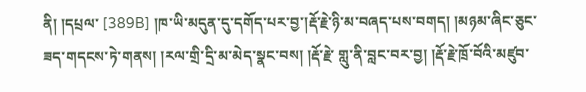ནི། །དཔྲལ་ [389B] །ཁ་ཡི་མདུན་དུ་དགོད་པར་བྱ་།རྡོ་རྗེ་ཉི་མ་བཞད་པས་བགད། །མཉམ་ཞིང་ཅུང་ཟད་གདངས་ཏེ་གནས། །རལ་གྲི་དྲི་མ་མེད་སྣང་བས། །རྡོ་རྗེ་ གླུ་ནི་བླང་བར་བྱ། །རྡོ་རྗེ་ཁྲོ་བོའི་མཛུབ་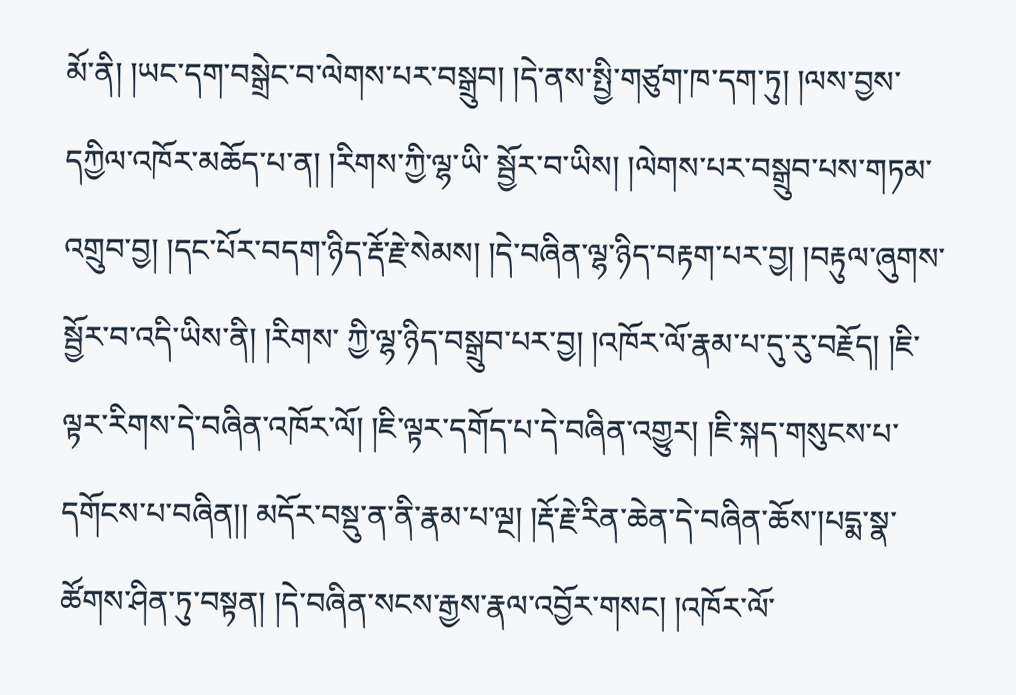མོ་ནི། །ཡང་དག་བསྒྲེང་བ་ལེགས་པར་བསྒྲུབ། །དེ་ནས་སྤྱི་གཙུག་ཁ་དག་ཏུ། །ལས་བྱས་དཀྱིལ་འཁོར་མཆོད་པ་ན། །རིགས་ཀྱི་ལྷ་ཡི་ སྦྱོར་བ་ཡིས། །ལེགས་པར་བསྒྲུབ་པས་གཏམ་འགྲུབ་བྱ། །དང་པོར་བདག་ཉིད་རྡོ་རྗེ་སེམས། །དེ་བཞིན་ལྷ་ཉིད་བརྟག་པར་བྱ། །བརྟུལ་ཞུགས་སྦྱོར་བ་འདི་ཡིས་ནི། །རིགས་ ཀྱི་ལྷ་ཉིད་བསྒྲུབ་པར་བྱ། །འཁོར་ལོ་རྣམ་པ་དུ་རུ་བརྗོད། །ཇི་ལྟར་རིགས་དེ་བཞིན་འཁོར་ལོ། །ཇི་ལྟར་དགོད་པ་དེ་བཞིན་འགྱུར། །ཇི་སྐད་གསུངས་པ་དགོངས་པ་བཞིན།། མདོར་བསྡུ་ན་ནི་རྣམ་པ་ལྔ། །རྡོ་རྗེ་རིན་ཆེན་དེ་བཞིན་ཆོས་།པདྨ་སྣ་ཚོགས་ཤིན་ཏུ་བསྟན། །དེ་བཞིན་སངས་རྒྱས་རྣལ་འབྱོར་གསང། །འཁོར་ལོ་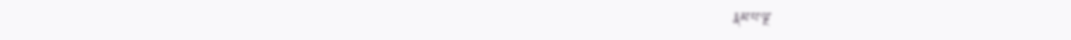རྣམ་པ་ལྔ་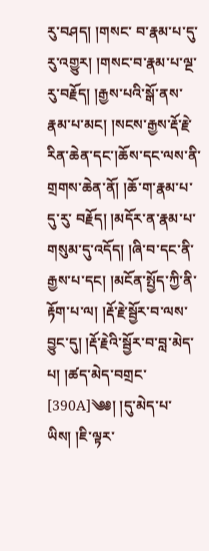རུ་བཤད། །གསང་ བ་རྣམ་པ་དུ་རུ་འགྱུར། །གསང་བ་རྣམ་པ་ལྔ་རུ་བརྗོད། །རྒྱས་པའི་སྒོ་ནས་རྣམ་པ་མང། །སངས་རྒྱས་རྡོ་རྗེ་རིན་ཆེན་དང་།ཆོས་དང་ལས་ནི་གྲགས་ཆེན་ནོ། །ཆོ་ག་རྣམ་པ་དུ་རུ་ བརྗོད། །མདོར་ན་རྣམ་པ་གསུམ་དུ་འདོད། །ཞི་བ་དང་ནི་རྒྱས་པ་དང། །མངོན་སྤྱོད་ཀྱི་ནི་རྟོག་པ་ལ། །རྡོ་རྗེ་སྦྱོར་བ་ལས་བྱུང་དུ། །རྡོ་རྗེའི་སྦྱོར་བ་བླ་མེད་པ། །ཚད་མེད་བགྲང་ [390A]༄༅། །དུ་མེད་པ་ཡིས། །ཇི་ལྟར་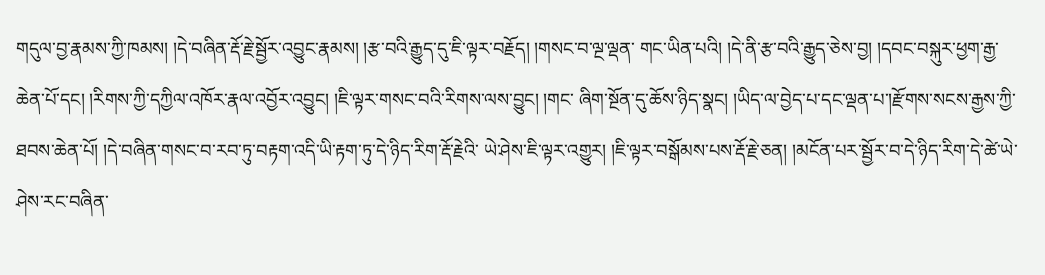གདུལ་བྱ་རྣམས་ཀྱི་ཁམས། །དེ་བཞིན་རྡོ་རྗེ་སྦྱོར་འབྱུང་རྣམས། །རྩ་བའི་རྒྱུད་དུ་ཇི་ལྟར་བརྗོད། །གསང་བ་ལྔ་ལྡན་ གང་ཡིན་པའི། །དེ་ནི་རྩ་བའི་རྒྱུད་ཅེས་བྱ། །དབང་བསྐུར་ཕྱག་རྒྱ་ཆེན་པོ་དང། །རིགས་ཀྱི་དཀྱིལ་འཁོར་རྣལ་འབྱོར་འབྱུང། །ཇི་ལྟར་གསང་བའི་རིགས་ལས་བྱུང། །གང་ ཞིག་སྔོན་དུ་ཆོས་ཉིད་སྣང། །ཡིད་ལ་བྱེད་པ་དང་ལྡན་པ་།རྫོགས་སངས་རྒྱས་ཀྱི་ཐབས་ཆེན་པོ། །དེ་བཞིན་གསང་བ་རབ་ཏུ་བརྟག་འདི་ཡི་རྟག་ཏུ་དེ་ཉིད་རིག་རྡོ་རྗེའི་ ཡེ་ཤེས་ཇི་ལྟར་འགྱུར། །ཇི་ལྟར་བསྒོམས་པས་རྡོ་རྗེ་ཅན། །མངོན་པར་སྦྱོར་བ་དེ་ཉིད་རིག་དེ་ཚེ་ཡེ་ཤེས་རང་བཞིན་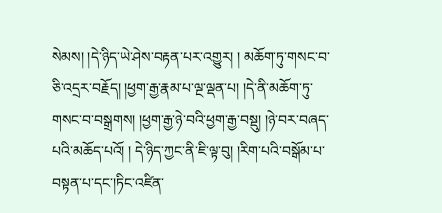སེམས། །དེ་ཉིད་ཡེ་ཤེས་བརྟན་པར་འགྱུར། ། མཆོག་ཏུ་གསང་བ་ཅི་འདྲར་བརྗོད། །ཕྱག་རྒྱ་རྣམ་པ་ལྔ་ལྡན་པ། །དེ་ནི་མཆོག་ཏུ་གསང་བ་བསྒྲགས། །ཕྱག་རྒྱ་ཉེ་བའི་ཕྱག་རྒྱ་བསྡུ། །ཉེ་བར་བཞད་པའི་མཆོད་པའོ། ། དེ་ཉིད་ཀྱང་ནི་ཇི་ལྟ་བུ། །རིག་པའི་བསྒོམ་པ་བསྟན་པ་དང་།ཏིང་འཛིན་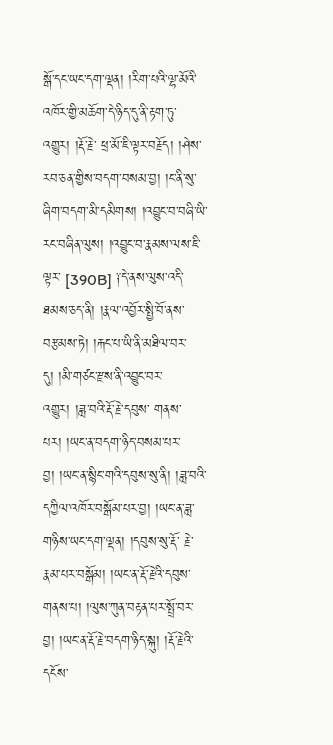སྒོ་དང་ཡང་དག་ལྡན། །རིག་པའི་ལྷ་མོའི་འཁོར་གྱི་མཆོག་དེ་ཉིད་དུ་ནི་རྟག་ཏུ་འགྱུར། །རྡོ་རྗེ་ ཕྲ་མོ་ཇི་ལྟར་བརྗོད། །ཤེས་རབ་ཅན་གྱིས་བདག་བསམ་བྱ། །ང་ནི་སུ་ཞིག་བདག་མི་དམིགས། །འབྱུང་བ་བཞི་ཡི་རང་བཞིན་ལུས། །འབྱུང་བ་རྣམས་ལས་ཇི་ལྟར་ [390B] ༑དེ་ནས་ལུས་འདི་ཐམས་ཅད་ནི། །རྣལ་འབྱོར་སྤྱི་བོ་ནས་བརྩམས་ཏེ། །རྐང་པ་ཡི་ནི་མཐིལ་བར་དུ། །མི་གཙང་རྫས་ནི་འབྱུང་བར་འགྱུར། །ཟླ་བའི་རྡོ་རྗེ་དབུས་ གནས་པར། །ཡང་ན་བདག་ཉིད་བསམ་པར་བྱ། །ཡང་ན་སྙིང་གའི་དབུས་སུ་ནི། །ཟླ་བའི་དཀྱིལ་འཁོར་བསྒོམ་པར་བྱ། །ཡང་ན་ཟླ་གཉིས་ཡང་དག་ལྡན། །དབུས་སུ་རྡོ་ རྗེ་རྣམ་པར་བསྒོམ། །ཡང་ན་རྡོ་རྗེའི་དབུས་གནས་པ། །ལུས་ཀུན་བརྟན་པར་སྤྲོ་བར་བྱ། །ཡང་ན་རྡོ་རྗེ་བདག་ཉིད་སྐུ། །རྡོ་རྗེའི་དངོས་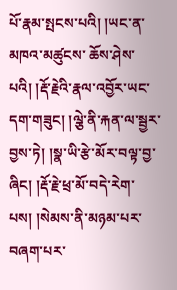པོ་རྣམ་སྤངས་པའི། །ཡང་ན་མཁའ་མཚུངས་ ཆོས་ཤེས་པའི། །རྡོ་རྗེའི་རྣལ་འབྱོར་ཡང་དག་གཟུང། །ལྕེ་ནི་རྐན་ལ་སྦྱར་བྱས་ཏེ། །སྣ་ཡི་རྩེ་མོར་བལྟ་བྱ་ཞིང། །རྡོ་རྗེ་ཕྲ་མོ་བདེ་རེག་པས། །སེམས་ནི་མཉམ་པར་བཞག་པར་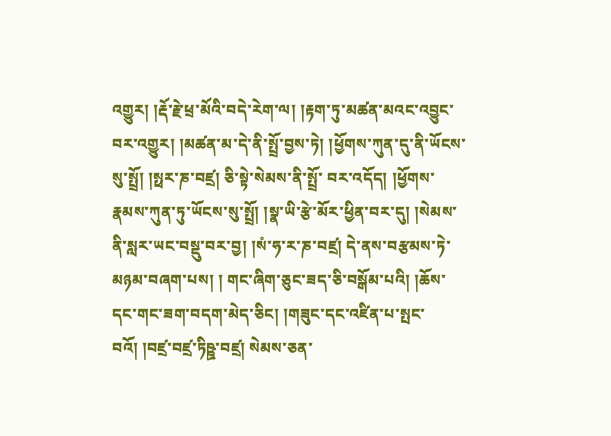འགྱུར། །རྡོ་རྗེ་ཕྲ་མོའི་བདེ་རེག་ལ། །རྟག་ཏུ་མཚན་མའང་འབྱུང་བར་འགྱུར། །མཚན་མ་དེ་ནི་སྤྲོ་བྱས་ཏེ། །ཕྱོགས་ཀུན་དུ་ནི་ཡོངས་སུ་སྤྲོ། །སྥར་ཎ་བཛྲ། ཅི་སྟེ་སེམས་ནི་སྤྲོ་ བར་འདོད། །ཕྱོགས་རྣམས་ཀུན་ཏུ་ཡོངས་སུ་སྤྲོ། །སྣ་ཡི་རྩེ་མོར་ཕྱིན་བར་དུ། །སེམས་ནི་སླར་ཡང་བསྡུ་བར་བྱ། །སཾ་ཧ་ར་ཎ་བཛྲ། དེ་ནས་བརྩམས་ཏེ་མཉམ་བཞག་པས། ། གང་ཞིག་ཅུང་ཟད་ཅི་བསྒོམ་པའི། །ཆོས་དང་གང་ཟག་བདག་མེད་ཅིང། །གཟུང་དང་འཛིན་པ་སྤང་བའོ། །བཛྲ་བཛྲ་ཏིཥྛ་བཛྲ། སེམས་ཅན་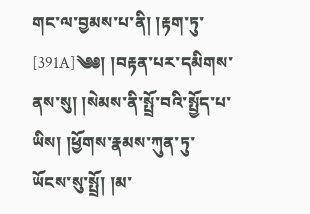གང་ལ་བྱམས་པ་ནི། །རྟག་ཏུ་ [391A]༄༅། །བརྟན་པར་དམིགས་ནས་སུ། །སེམས་ནི་སྤྲོ་བའི་སྤྱོད་པ་ཡིས། །ཕྱོགས་རྣམས་ཀུན་ཏུ་ཡོངས་སུ་སྤྲོ། །མ་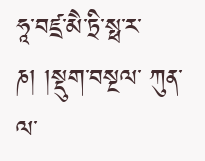ཧཱ་བཛྲ་མཻ་ཏྲི་སྥ་ར་ཎ། །སྡུག་བསྔལ་ ཀུན་ལ་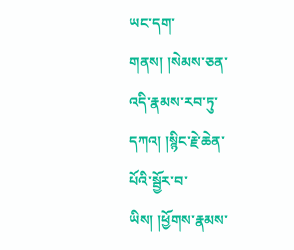ཡང་དག་གནས། །སེམས་ཅན་འདི་རྣམས་རབ་ཏུ་དཀའ། །སྙིང་རྗེ་ཆེན་པོའི་སྦྱོར་བ་ཡིས། །ཕྱོགས་རྣམས་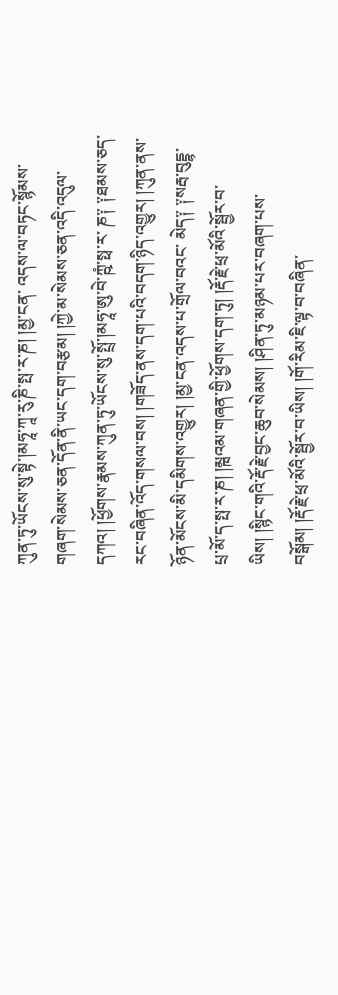ཀུན་ཏུ་ཡོངས་སུ་སྟེ་།མཧཱ་ཀཱ་རུ་ཎི་སྤ་ར་ཎ། །མྱ་ངན་ འདས་ལ་བཏང་སྙོམས་གཞག་སེམས་ཅན་དོན་ནི་ཡང་དག་བརྩམ། །ཀྱེ་མ་སེམས་ཅན་འདི་འདུལ་དཀའ། །ཕྱོགས་རྣམས་ཀུན་ཏུ་ཡོངས་སུ་སྤྲོ་།མཧཱ་ཨུ་བེ་ཀྵཾ་སྥ་ར་ ཎ༑ ༑ཐམས་ཅད་རང་བཞིན་འོད་གསལ་བས། །གཟོད་ནས་དག་པའི་བདག་ཉིད་འགྱུར། །ཀུན་ནས་ཉོན་མོངས་མི་དམིགས་འགྱུར། །མྱ་ངན་འདས་པ་གྲོལ་བའང་ མེད༑ ༑སརྦ་བུདྡྷ་པྲ་མོ་ད་སྤ་ར་ཎ། །མྑའམ་གཞན་གྱི་ཕྱོགས་དག་ཏུ། །རྡོ་རྗེ་ཕྲ་མོའི་སྦྱོར་བ་ཡིས། །སྙིང་གའི་རྡོ་རྗེ་བྱང་ཆུབ་སེམས། །ཤིན་ཏུ་མཉམ་པར་བཞག་པས་ བསྒོམ། །རྡོ་རྗེ་ཕྲ་མོའི་སྦྱོར་བ་ཡིས། །གོ་རིམ་ཇི་ལྟ་བ་བཞིན་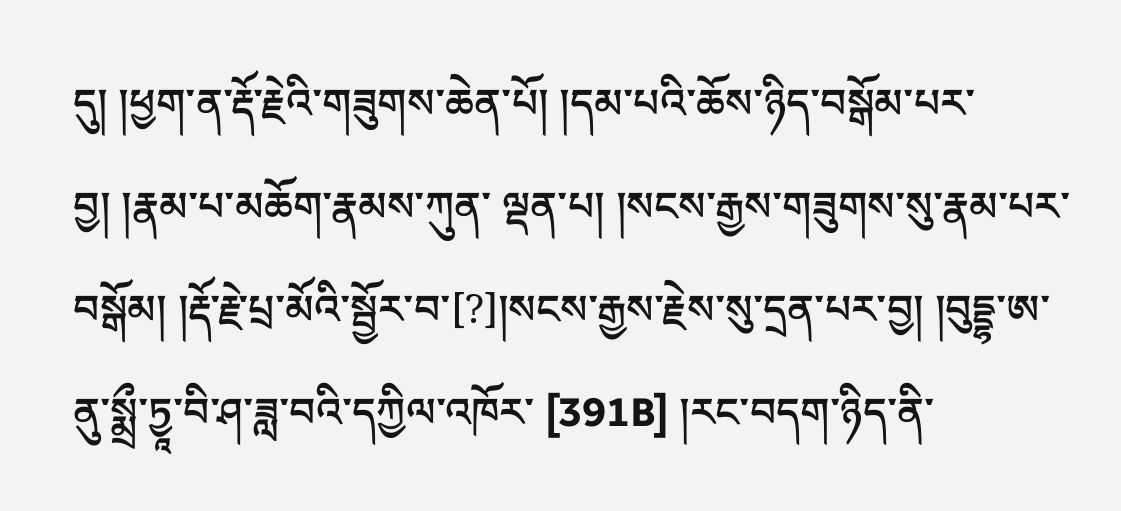དུ། །ཕྱག་ན་རྡོ་རྗེའི་གཟུགས་ཆེན་པོ། །དམ་པའི་ཆོས་ཉིད་བསྒོམ་པར་བྱ། །རྣམ་པ་མཆོག་རྣམས་ཀུན་ ལྡན་པ། །སངས་རྒྱས་གཟུགས་སུ་རྣམ་པར་བསྒོམ། །རྡོ་རྗེ་པྲ་མོའི་སྦྱོར་བ་[?]།སངས་རྒྱས་རྗེས་སུ་དྲན་པར་བྱ། །བུདྡྷ་ཨ་ནུ་སྨྲྀ་ཏྱཱ་བི་ཤ་ཟླ་བའི་དཀྱིལ་འཁོར་ [391B] །རང་བདག་ཉིད་ནི་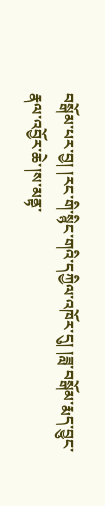བསྒོམ་པར་བྱ། །རང་གི་སྙིང་གའི་དཀྱིལ་འཁོར་དུ། །ཟླ་བསྒོམ་རྨད་བྱུང་རྣལ་འབྱོར་ཆེ་།ས་མནྟ་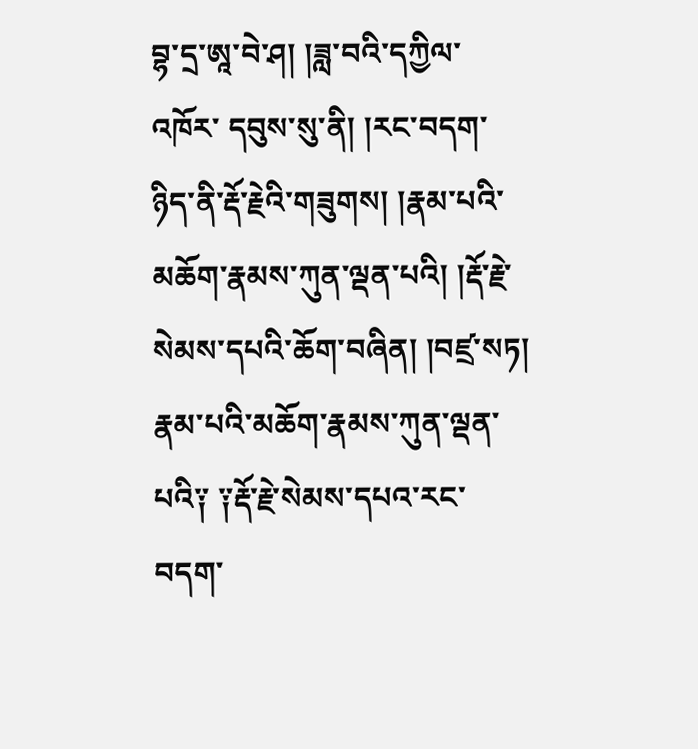བྷ་དྲ་ཨཱ་བེ་ཤ། །ཟླ་བའི་དཀྱིལ་འཁོར་ དབུས་སུ་ནི། །རང་བདག་ཉིད་ནི་རྡོ་རྗེའི་གཟུགས། །རྣམ་པའི་མཆོག་རྣམས་ཀུན་ལྡན་པའི། །རྡོ་རྗེ་སེམས་དཔའི་ཆོག་བཞིན། །བཛྲ་སཏ། རྣམ་པའི་མཆོག་རྣམས་ཀུན་ལྡན་ པའི༑ ༑རྡོ་རྗེ་སེམས་དཔའ་རང་བདག་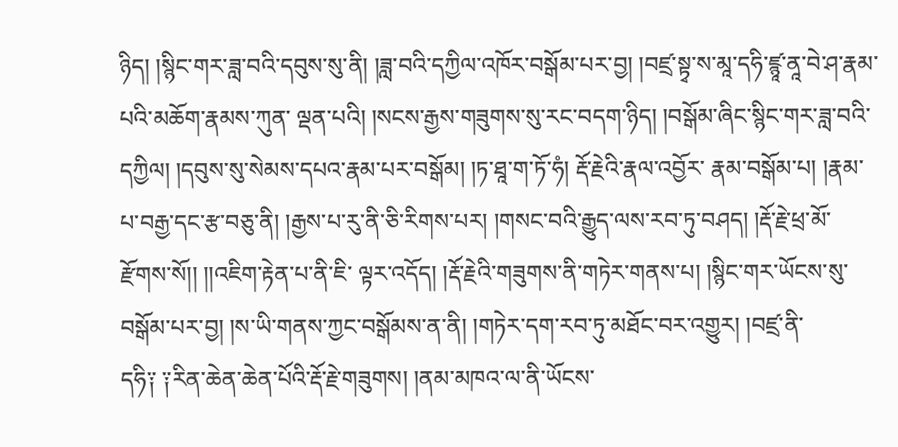ཉིད། །སྙིང་གར་ཟླ་བའི་དབུས་སུ་ནི། །ཟླ་བའི་དཀྱིལ་འཁོར་བསྒོམ་པར་བྱ། །བཛྲ་སྟྭ་ས་མཱ་དཧི་ཛྙཱ་ནཱ་བེ་ཤ་རྣམ་པའི་མཆོག་རྣམས་ཀུན་ ལྡན་པའི། །སངས་རྒྱས་གཟུགས་སུ་རང་བདག་ཉིད། །བསྒོམ་ཞིང་སྙིང་གར་ཟླ་བའི་དཀྱིལ། །དབུས་སུ་སེམས་དཔའ་རྣམ་པར་བསྒོམ། །ཏ་ཐཱ་ག་ཏོ་ཧཾ། རྡོ་རྗེའི་རྣལ་འབྱོར་ རྣམ་བསྒོམ་པ། །རྣམ་པ་བརྒྱ་དང་རྩ་བཅུ་ནི། །རྒྱས་པ་རུ་ནི་ཅི་རིགས་པར། །གསང་བའི་རྒྱུད་ལས་རབ་ཏུ་བཤད། །རྡོ་རྗེ་ཕྲ་མོ་རྫོགས་སོ།། །།འཇིག་རྟེན་པ་ནི་ཇི་ ལྟར་འདོད། །རྡོ་རྗེའི་གཟུགས་ནི་གཏེར་གནས་པ། །སྙིང་གར་ཡོངས་སུ་བསྒོམ་པར་བྱ། །ས་ཡི་གནས་ཀྱང་བསྒོམས་ན་ནི། །གཏེར་དག་རབ་ཏུ་མཐོང་བར་འགྱུར། །བཛྲ་ནི་ དཧི༑ ༑རིན་ཆེན་ཆེན་པོའི་རྡོ་རྗེ་གཟུགས། །ནམ་མཁའ་ལ་ནི་ཡོངས་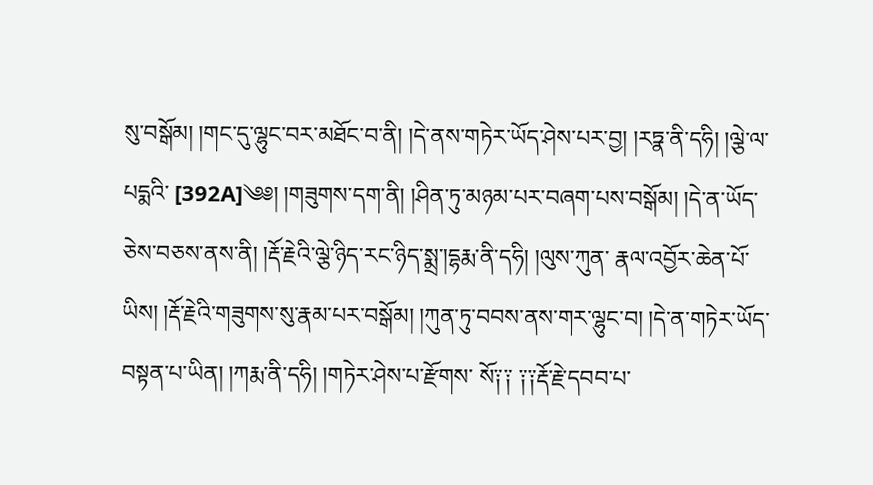སུ་བསྒོམ། །གང་དུ་ལྷུང་བར་མཐོང་བ་ནི། །དེ་ནས་གཏེར་ཡོད་ཤེས་པར་བྱ། །རཏྣ་ནི་དཧི། །ལྕེ་ལ་པདྨའི་ [392A]༄༅། །གཟུགས་དག་ནི། །ཤིན་ཏུ་མཉམ་པར་བཞག་པས་བསྒོམ། །དེ་ན་ཡོད་ཅེས་བཅས་ནས་ནི། །རྡོ་རྗེའི་ལྕེ་ཉིད་རང་ཉིད་སྨྲ་།དྷརྨ་ནི་དཧི། །ལུས་ཀུན་ རྣལ་འབྱོར་ཆེན་པོ་ཡིས། །རྡོ་རྗེའི་གཟུགས་སུ་རྣམ་པར་བསྒོམ། །ཀུན་ཏུ་བབས་ནས་གར་ལྷུང་བ། །དེ་ན་གཏེར་ཡོད་བསྟན་པ་ཡིན། །ཀརྨ་ནི་དཧི། །གཏེར་ཤེས་པ་རྫོགས་ སོ༑༑ ༑༑རྡོ་རྗེ་དབབ་པ་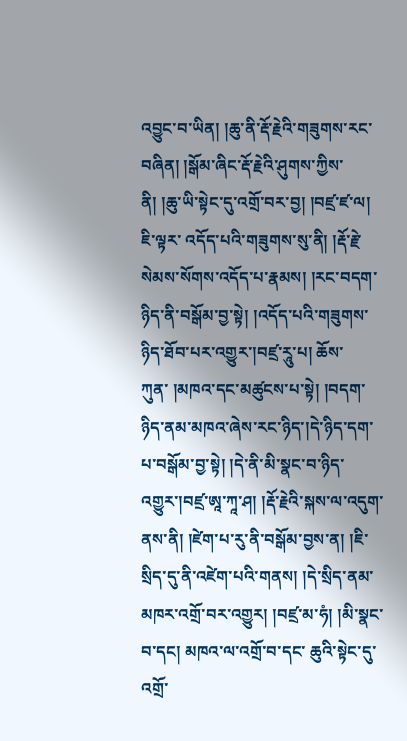འབྱུང་བ་ཡིན། །ཆུ་ནི་རྡོ་རྗེའི་གཟུགས་རང་བཞིན། །སྒོམ་ཞིང་རྡོ་རྗེའི་ཤུགས་ཀྱིས་ནི། །ཆུ་ཡི་སྟེང་དུ་འགྲོ་བར་བྱ། །བཛྲ་ཛ་ལ། ཇི་ལྟར་ འདོད་པའི་གཟུགས་སུ་ནི། །རྡོ་རྗེ་སེམས་སོགས་འདོད་པ་རྣམས། །རང་བདག་ཉིད་ནི་བསྒོམ་བྱ་སྟེ། །འདོད་པའི་གཟུགས་ཉིད་ཐོབ་པར་འགྱུར་།བཛྲ་རཱུ་པ། ཆོས་ཀུན་ །མཁའ་དང་མཚུངས་པ་སྟེ། །བདག་ཉིད་ནམ་མཁའ་ཞེས་རང་ཉིད་།དེ་ཉིད་དག་པ་བསྒོམ་བྱ་སྟེ། །དེ་ནི་མི་སྣང་བ་ཉིད་འགྱུར་།བཛྲ་ཨཱ་ཀཱ་ཤ། །རྡོ་རྗེའི་སྐས་ལ་འདུག་ ནས་ནི། །ཛེག་པ་རུ་ནི་བསྒོམ་བྱས་ན། །ཇི་སྲིད་དུ་ནི་འཛེག་པའི་གནས། །དེ་སྲིད་ནམ་མཁར་འགྲོ་བར་འགྱུར། །བཛྲ་མ་ཧཾ། །མི་སྣང་བ་དང། མཁའ་ལ་འགྲོ་བ་དང་ ཆུའི་སྟེང་དུ་འགྲོ་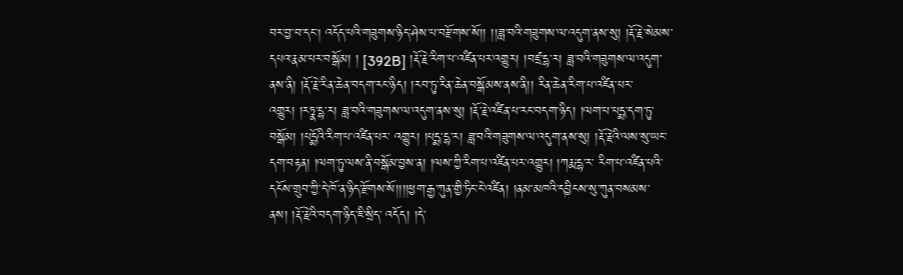བར་བྱ་བ་དང། འདོད་པའི་གཟུགས་ཉིད་ཤེས་པ་བརྫོགས་སོ།། །།ཟླ་བའི་གཟུགས་ལ་འདུག་ནས་སུ། །རྡོ་རྗེ་སེམས་དཔའ་རྣམ་པར་བསྒོམ། ། [392B] །རྡོ་རྗེ་རིག་པ་འཛིན་པར་འགྱུར། །བཛྲ་དྷ་ར། ཟླ་བའི་གཟུགས་ལ་འདུག་ནས་ནི། །རྡོ་རྗེ་རིན་ཆེན་བདག་རང་ཉིད། །རབ་ཏུ་རིན་ཆེན་བསྒོམས་ནས་ནི།། རིན་ཆེན་རིག་པ་འཛིན་པར་འགྱུར། །རཏྣ་དྷ་ར། ཟླ་བའི་གཟུགས་ལ་འདུག་ནས་སུ། །རྡོ་རྗེ་འཛིན་པ་རང་བདག་ཉིད། །ལག་པ་པདྨ་དག་ཏུ་བསྒོམ། །པདྨོའི་རིག་པ་འཛིན་པར་ འགྱུར། །པདྨ་དྷ་ར། ཟླ་བའི་གཟུགས་ལ་འདུག་ནས་སུ། །རྡོ་རྗེའི་ལས་སུ་ཡང་དག་བརྟན། །ལག་ཏུ་ལས་ནི་བསྒོམ་བྱས་ན། །ལས་ཀྱི་རིག་པ་འཛིན་པར་འགྱུར། །ཀརྨ་དྷ་ར་ རིག་པ་འཛིན་པའི་དངོས་གྲུབ་ཀྱི་དེ་ཁོ་ན་ཉིད་རྫོགས་སོ།།།།ཕྱག་རྒྱ་ཀུན་གྱི་ཏིང་ངེ་འཛིན། །ནམ་མཁའི་དབྱིངས་སུ་ཀུན་བསམས་ནས། །རྡོ་རྗེའི་བདག་ཉིད་ཇི་སྲིད་ འདོད། །དེ་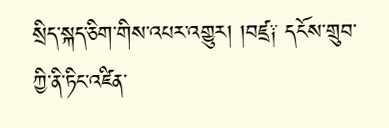སྲིད་སྐད་ཅིག་གིས་འཔར་འགྱུར། །བཛྲ༑ དངོས་གྲུབ་ཀྱི་ནི་ཏིང་འཛིན་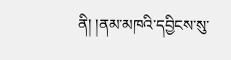ནི། །ནམ་མཁའི་དབྱིངས་སུ་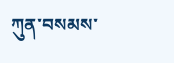ཀུན་བསམས་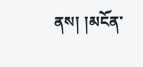ནས། །མངོན་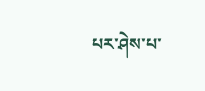པར་ཤེས་པ་